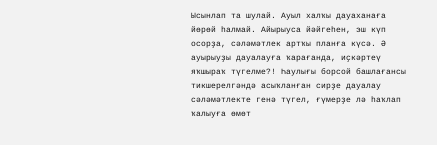Ысынлап та шулай. Ауыл халҡы дауаханаға йөрөй һалмай. Айырыуса йәйгеһен, эш күп осорҙа, сәләмәтлек артҡы планға күсә. Ә ауырыуҙы дауалауға ҡарағанда, иҫкәртеү яҡшыраҡ түгелме?! Һаулығы борсой башлағансы тикшерелгәндә асыҡланған сирҙе дауалау сәләмәтлекте генә түгел, ғүмерҙе лә һаҡлап ҡалыуға өмөт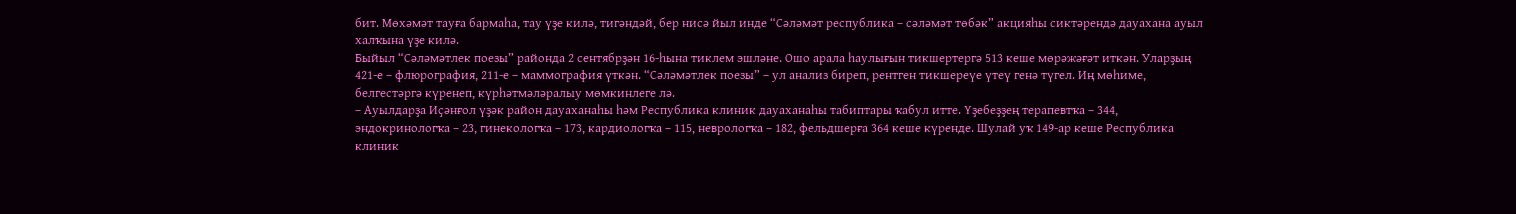бит. Мөхәмәт тауға бармаһа, тау үҙе килә, тигәндәй, бер нисә йыл инде “Сәләмәт республика – сәләмәт төбәк” акцияһы сиктәрендә дауахана ауыл халҡына үҙе килә.
Быйыл “Сәләмәтлек поезы” районда 2 сентябрҙән 16-һына тиклем эшләне. Ошо арала һаулығын тикшертергә 513 кеше мөрәжәғәт иткән. Уларҙың 421-е – флюрография, 211-е – маммография үткән. “Сәләмәтлек поезы” – ул анализ биреп, рентген тикшереүе үтеү генә түгел. Иң мөһиме, белгестәргә күренеп, күрһәтмәләралыу мөмкинлеге лә.
– Ауылдарҙа Иҫәнғол үҙәк район дауаханаһы һәм Республика клиник дауаханаһы табиптары ҡабул итте. Үҙебеҙҙең терапевтҡа – 344, эндокринологҡа – 23, гинекологҡа – 173, кардиологҡа – 115, неврологҡа – 182, фельдшерға 364 кеше күренде. Шулай уҡ 149-ар кеше Республика клиник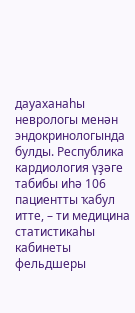дауаханаһы неврологы менән эндокринологында булды. Республика кардиология үҙәге табибы иһә 106 пациентты ҡабул итте, – ти медицина статистикаһы кабинеты фельдшеры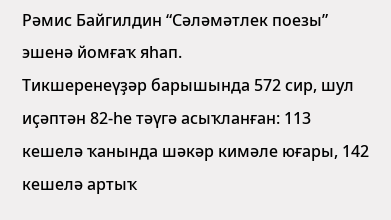Рәмис Байгилдин “Сәләмәтлек поезы” эшенә йомғаҡ яһап.
Тикшеренеүҙәр барышында 572 сир, шул иҫәптән 82-һе тәүгә асыҡланған: 113 кешелә ҡанында шәкәр кимәле юғары, 142 кешелә артыҡ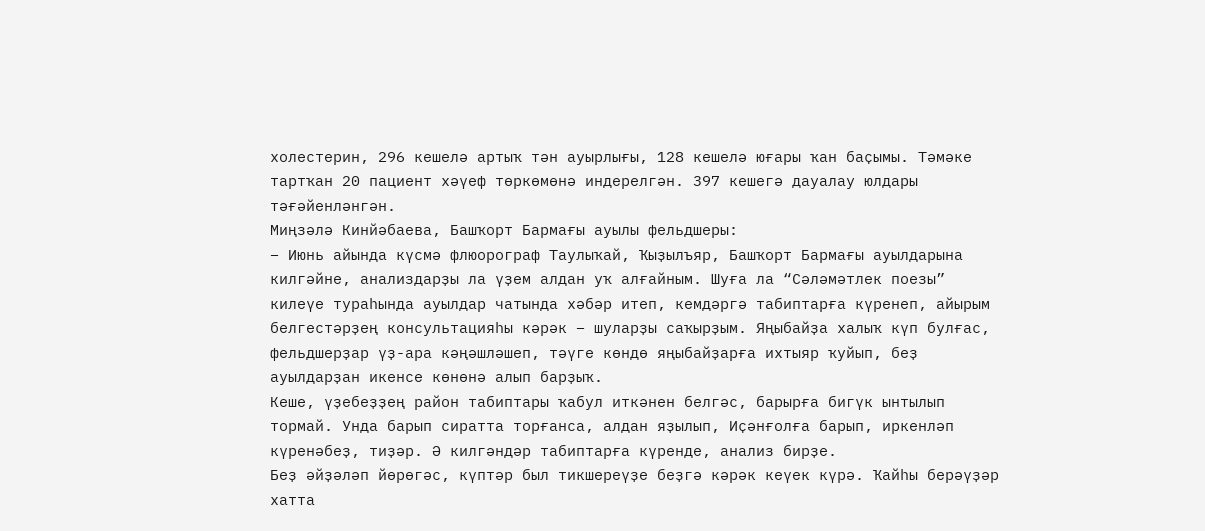холестерин, 296 кешелә артыҡ тән ауырлығы, 128 кешелә юғары ҡан баҫымы. Тәмәке тартҡан 20 пациент хәүеф төркөмөнә индерелгән. 397 кешегә дауалау юлдары тәғәйенләнгән.
Миңзәлә Кинйәбаева, Башҡорт Бармағы ауылы фельдшеры:
– Июнь айында күсмә флюорограф Таулыҡай, Ҡыҙылъяр, Башҡорт Бармағы ауылдарына килгәйне, анализдарҙы ла үҙем алдан уҡ алғайным. Шуға ла “Сәләмәтлек поезы” килеүе тураһында ауылдар чатында хәбәр итеп, кемдәргә табиптарға күренеп, айырым белгестәрҙең консультацияһы кәрәк – шуларҙы саҡырҙым. Яңыбайҙа халыҡ күп булғас, фельдшерҙар үҙ-ара кәңәшләшеп, тәүге көндө яңыбайҙарға ихтыяр ҡуйып, беҙ ауылдарҙан икенсе көнөнә алып барҙыҡ.
Кеше, үҙебеҙҙең район табиптары ҡабул иткәнен белгәс, барырға бигүк ынтылып тормай. Унда барып сиратта торғанса, алдан яҙылып, Иҫәнғолға барып, иркенләп күренәбеҙ, тиҙәр. Ә килгәндәр табиптарға күренде, анализ бирҙе.
Беҙ әйҙәләп йөрөгәс, күптәр был тикшереүҙе беҙгә кәрәк кеүек күрә. Ҡайһы берәүҙәр хатта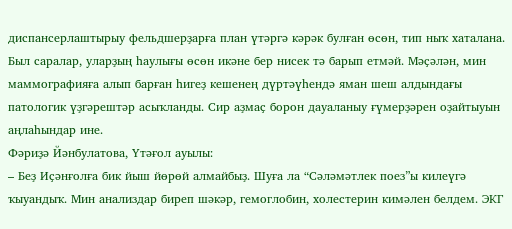диспансерлаштырыу фельдшерҙарға план үтәргә кәрәк булған өсөн, тип ныҡ хаталана. Был саралар, уларҙың һаулығы өсөн икәне бер нисек тә барып етмәй. Мәҫәлән, мин маммографияға алып барған һигеҙ кешенең дүртәүһендә яман шеш алдындағы патологик үҙгәрештәр асыҡланды. Сир аҙмаҫ борон дауаланыу ғүмерҙәрен оҙайтыуын аңлаһындар ине.
Фәриҙә Йәнбулатова, Үтәғол ауылы:
– Беҙ Иҫәнғолға бик йыш йөрөй алмайбыҙ. Шуға ла “Сәләмәтлек поез”ы килеүгә ҡыуандыҡ. Мин анализдар биреп шәкәр, гемоглобин, холестерин кимәлен белдем. ЭКГ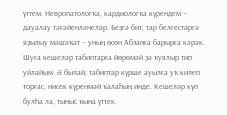үттем. Невропатологҡа, кардиологҡа күрендем – дауалау тәғәйенләнеләр. Беҙгә бит, тар белгестәргә яҙылыу мәшәҡәт – уның өсөн Абзанға барырға кәрәк. Шуға кешеләр табиптарға йөрөмәй ҙә ҡуялыр тип уйлайым. Ә былай, табиптар күрше ауылға уҡ килеп торғас, нисек күренмәй ҡалаһың инде. Кешеләр күп булһа ла, тыныс ҡына үттек.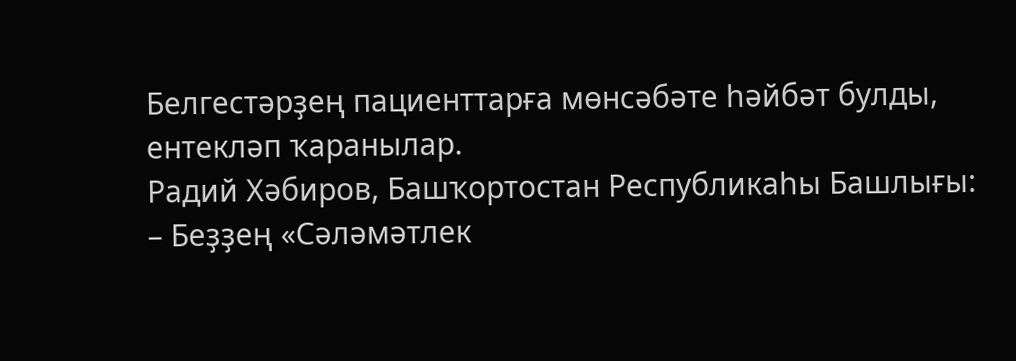Белгестәрҙең пациенттарға мөнсәбәте һәйбәт булды, ентекләп ҡаранылар.
Радий Хәбиров, Башҡортостан Республикаһы Башлығы:
– Беҙҙең «Сәләмәтлек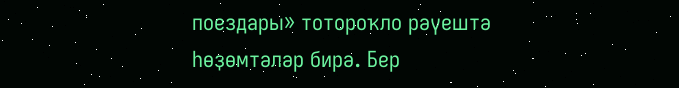поездары» тотороҡло рәүештә һөҙөмтәләр бирә. Бер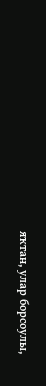яҡтан, улар борсоулы,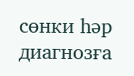сөнки һәр диагнозға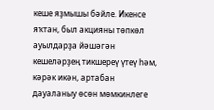кеше яҙмышы бәйле. Икенсе яҡтан, был акцияны төпкөл ауылдарҙа йәшәгән кешеләрҙең тикшереү үтеү һәм, кәрәк икән, артабан дауаланыу өсөн мөмкинлеге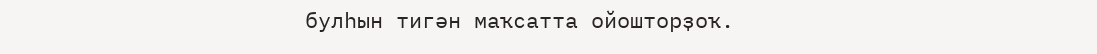булһын тигән маҡсатта ойошторҙоҡ.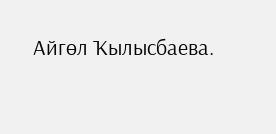Айгөл Ҡылысбаева.